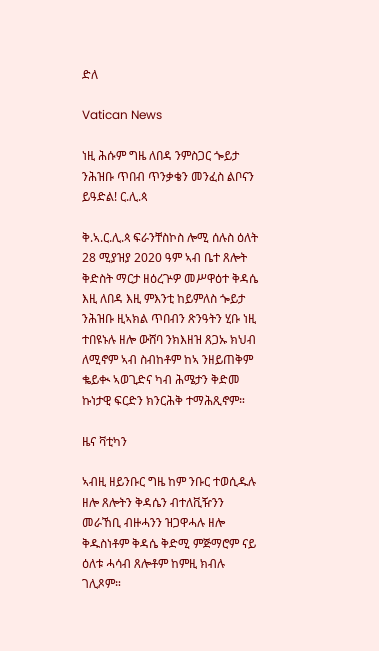ድለ

Vatican News

ነዚ ሕሱም ግዜ ለበዳ ንምስጋር ጐይታ ንሕዝቡ ጥበብ ጥንቃቄን መንፈስ ልቦናን ይዓድል! ር.ሊ.ጳ

ቅ.ኣ.ር.ሊ.ጳ ፍራንቸስኮስ ሎሚ ሰሉስ ዕለት 28 ሚያዝያ 2020 ዓም ኣብ ቤተ ጸሎት ቅድስት ማርታ ዘዕረጕዎ መሥዋዕተ ቅዳሴ እዚ ለበዳ እዚ ምእንቲ ከይምለስ ጐይታ ንሕዝቡ ዚኣክል ጥበብን ጽንዓትን ሂቡ ነዚ ተበዩኑሉ ዘሎ ውሸባ ንክእዘዝ ጸጋኡ ክህብ ለሚኖም ኣብ ስብከቶም ከኣ ንዘይጠቅም ቈይቊ ኣወጊድና ካብ ሕሜታን ቅድመ ኩነታዊ ፍርድን ክንርሕቅ ተማሕጺኖም።

ዜና ቫቲካን

ኣብዚ ዘይንቡር ግዜ ከም ንቡር ተወሲዱሉ ዘሎ ጸሎትን ቅዳሴን ብተለቪዥንን መራኸቢ ብዙሓንን ዝጋዋሓሉ ዘሎ ቅዱስነቶም ቅዳሴ ቅድሚ ምጅማሮም ናይ ዕለቱ ሓሳብ ጸሎቶም ከምዚ ክብሉ ገሊጾም።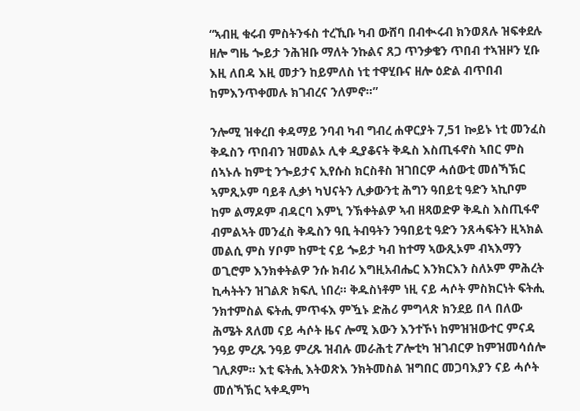“ኣብዚ ቁሩብ ምስትንፋስ ተረኺቡ ካብ ውሸባ በብቊሩብ ክንወጸሉ ዝፍቀደሉ ዘሎ ግዜ ጐይታ ንሕዝቡ ማለት ንኩልና ጸጋ ጥንቃቄን ጥበብ ተኣዝዞን ሂቡ እዚ ለበዳ እዚ መታን ከይምለስ ነቲ ተዋሂቡና ዘሎ ዕድል ብጥበብ ከምእንጥቀመሉ ክገብረና ንለምኖ።”

ንሎሚ ዝቀረበ ቀዳማይ ንባብ ካብ ግብረ ሐዋርያት 7,51 ኰይኑ ነቲ መንፈስ ቅዱስን ጥበብን ዝመልኦ ሊቀ ዲያቆናት ቅዱስ እስጢፋኖስ ኣበር ምስ ሰኣኑሉ ከምቲ ንጐይታና ኢየሱስ ክርስቶስ ዝገበርዎ ሓሰውቲ መሰኻኽር ኣምጺኦም ባይቶ ሊቃነ ካህናትን ሊቃውንቲ ሕግን ዓበይቲ ዓድን ኣኪቦም ከም ልማዶም ብዳርባ እምኒ ንኽቀትልዎ ኣብ ዘጻወድዎ ቅዱስ እስጢፋኖ ብምልኣት መንፈስ ቅዱስን ዓቢ ትብዓትን ንዓበይቲ ዓድን ንጸሓፍትን ዚኣክል መልሲ ምስ ሃቦም ከምቲ ናይ ጐይታ ካብ ከተማ ኣውጺኦም ብኣእማን ወጊሮም እንክቀትልዎ ንሱ ክብሪ እግዚአብሔር እንክርእን ስለኦም ምሕረት ኪሓትትን ዝገልጽ ክፍሊ ነበረ። ቅዱስነቶም ነዚ ናይ ሓሶት ምስክርነት ፍትሒ ንክተምስል ፍትሒ ምጥፋእ ምዃኑ ድሕሪ ምግላጽ ክንደይ በላ በለው ሕሜት ጸለመ ናይ ሓሶት ዜና ሎሚ እውን እንተኾነ ከምዝዝውተር ምናዳ ንዓይ ምረጹ ንዓይ ምረጹ ዝብሉ መራሕቲ ፖሎቲካ ዝገብርዎ ከምዝመሳሰሎ ገሊጾም። እቲ ፍትሒ እትወጽእ ንክትመስል ዝግበር መጋባእያን ናይ ሓሶት መሰኻኽር ኣቀዲምካ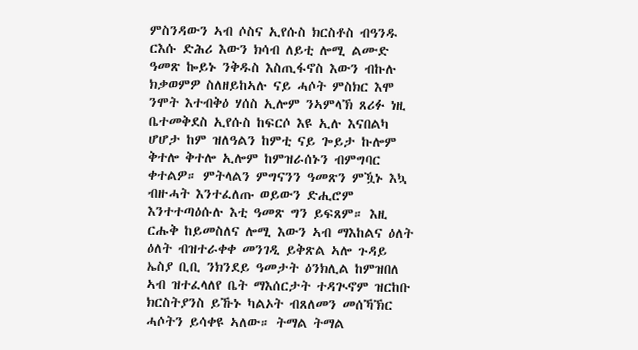ምስንዳውን ኣብ ሶስና ኢየሱስ ክርስቶስ ብዓንዱ ርእሱ ድሕሪ እውን ክሳብ ለይቲ ሎሚ ልሙድ ዓመጽ ኰይኑ ንቅዱስ እስጢፋኖስ እውን ብኩሉ ክቃወምዎ ስለዘይከኣሉ ናይ ሓሶት ምስክር እሞ ንሞት እተብቅዕ ሃሰስ ኢሎም ንኣምላኽ ጸሪፉ ነዚ ቤተመቅደስ ኢየሱስ ከፍርሶ እዩ ኢሉ እናበልካ ሆሆታ ከም ዝለዓልን ከምቲ ናይ ጐይታ ኩሎም ቅተሎ ቅተሎ ኢሎም ከምዝራሰኑን ብምግባር ቀተልዎ። ምትላልን ምግናንን ዓመጽን ምዃኑ እኳ ብዙሓት እንተፈለጡ ወይውን ድሒሮም እንተተጣዕሱሉ እቲ ዓመጽ ግን ይፍጸም። እዚ ርሑቅ ከይመስለና ሎሚ እውን ኣብ ማእከልና ዕለት ዕለት ብዝተራቀቀ መንገዲ ይቅጽል ኣሎ ጉዳይ ኤስያ ቢቢ ንክንደይ ዓመታት ዕንክሊል ከምዝበለ ኣብ ዝተፈላለየ ቤት ማእሰርታት ተዳጒኖም ዝርከቡ ክርስትያንስ ይኹኑ ካልኦት ብጸለመን መሰኻኽር ሓሶትን ይሳቀዩ ኣለው። ትማል ትማል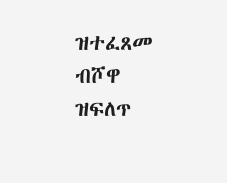ዝተፈጸመ ብሾዋ ዝፍለጥ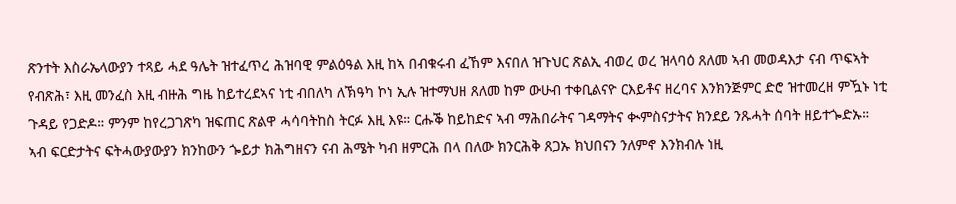ጽንተት እስራኤላውያን ተጻይ ሓደ ዓሌት ዝተፈጥረ ሕዝባዊ ምልዕዓል እዚ ከኣ በብቁሩብ ፈኸም እናበለ ዝጉህር ጽልኢ ብወረ ወረ ዝላባዕ ጸለመ ኣብ መወዳእታ ናብ ጥፍኣት የብጽሕ፣ እዚ መንፈስ እዚ ብዙሕ ግዜ ከይተረደኣና ነቲ ብበለካ ለኽዓካ ኮነ ኢሉ ዝተማህዘ ጸለመ ከም ውሁብ ተቀቢልናዮ ርእይቶና ዘረባና እንክንጅምር ድሮ ዝተመረዘ ምዃኑ ነቲ ጉዳይ የጋድዶ። ምንም ከየረጋገጽካ ዝፍጠር ጽልዋ ሓሳባትከስ ትርፉ እዚ እዩ። ርሑቕ ከይከድና ኣብ ማሕበራትና ገዳማትና ቊምስናታትና ክንደይ ንጹሓት ሰባት ዘይተጐድኡ። ኣብ ፍርድታትና ፍትሓውያውያን ክንከውን ጐይታ ክሕግዘናን ናብ ሕሜት ካብ ዘምርሕ በላ በለው ክንርሕቅ ጸጋኡ ክህበናን ንለምኖ እንክብሉ ነዚ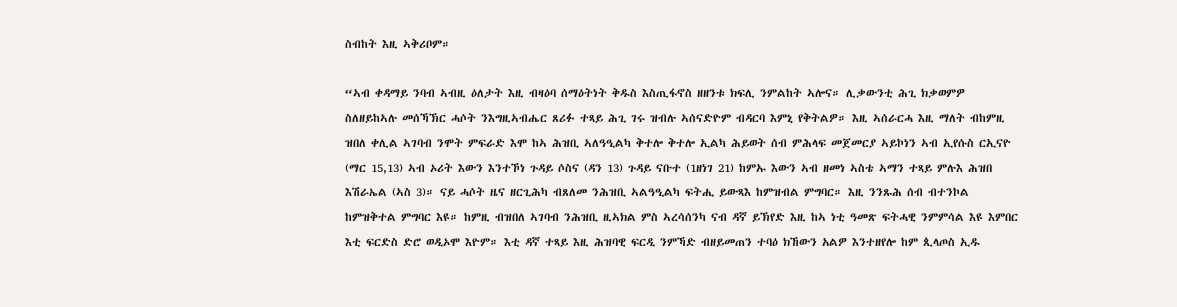ስብከት እዚ ኣቅሪቦም።

“ኣብ ቀዳማይ ንባብ ኣብዚ ዕለታት እዚ ብዛዕባ ሰማዕትነት ቅዱስ እስጢፋኖስ ዘዘንቱ ክፍሊ ንምልከት ኣሎና። ሊቃውንቲ ሕጊ ክቃወምዎ ስለዘይከኣሉ መሰኻኽር ሓሶት ንእግዚኣብሔር ጸሪፉ ተጻይ ሕጊ ገሩ ዝብሉ ኣሰናድዮም ብዳርባ እምኒ የቅትልዎ። እዚ ኣሰራርሓ እዚ ማለት ብከምዚ ዝበለ ቀሊል ኣገባብ ንሞት ምፍራድ እሞ ከኣ ሕዝቢ ኣለዓዒልካ ቅተሎ ቅተሎ ኢልካ ሕይወት ሰብ ምሕላፍ መጀመርያ ኣይኮነን ኣብ ኢየሱስ ርኢናዮ (ማር 15,13) ኣብ ኦሪት እውን እንተኾነ ጉዳይ ሶስና (ዳን 13) ጉዳይ ናቡተ (1ዘነገ 21) ከምኡ እውን ኣብ ዘመነ ኣስቴ ኣማን ተጻይ ምሉእ ሕዝበ እሽራኤል (ኣስ 3)። ናይ ሓሶት ዜና ዘርጊሕካ ብጸለመ ንሕዝቢ ኣልዓዒልካ ፍትሒ ይውጻእ ከምዝብል ምግባር። እዚ ንንጹሕ ሰብ ብተንኮል ከምዝቅተል ምግባር እዩ። ከምዚ ብዝበለ ኣገባብ ንሕዝቢ ዚኣክል ምስ ኣረሳሰንካ ናብ ዳኛ ይኽየድ እዚ ከኣ ነቲ ዓመጽ ፍትሓዊ ንምምሳል እዩ እምበር እቲ ፍርድስ ድሮ ወዲኦሞ እዮም። እቲ ዳኛ ተጻይ እዚ ሕዝባዊ ፍርዲ ንምኻድ ብዘይመጠን ተባዕ ክኸውን አልዎ እንተዘየሎ ከም ጲላጦስ ኢዱ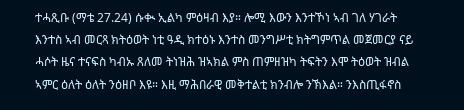ተሓጺቡ (ማቴ 27.24) ሱቊ ኢልካ ምዕዛብ እያ። ሎሚ እውን እንተኾነ ኣብ ገለ ሃገራት እንተስ ኣብ መርጻ ክትዕወት ነቲ ዓዲ ክተዕኑ እንተስ መንግሥቲ ክትግምጥል መጀመርያ ናይ ሓሶት ዜና ተናፍስ ካብኡ ጸለመ ትነዝሕ ዝኣክል ምስ ጠምዘዝካ ትፍትን እሞ ትዕወት ዝብል ኣምር ዕለት ዕለት ንዕዘቦ እዩ። እዚ ማሕበራዊ መቅተልቲ ክንብሎ ንኽእል። ንእስጢፋኖስ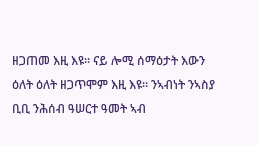ዘጋጠመ እዚ እዩ። ናይ ሎሚ ሰማዕታት እውን ዕለት ዕለት ዘጋጥሞም እዚ እዩ። ንኣብነት ንኣስያ ቢቢ ንሕሰብ ዓሠርተ ዓመት ኣብ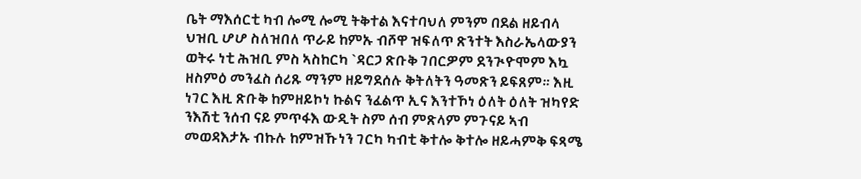ቤት ማእሰርቲ ካብ ሎሚ ሎሚ ትቅተል እናተባህለ ምንም በደል ዘይብላ ህዝቢ ሆሆ ስለዝበለ ጥራይ ከምኡ ብሾዋ ዝፍለጥ ጽንተት እስራኤላውያን ወትሩ ነቲ ሕዝቢ ምስ ኣስከርካ `ዳርጋ ጽቡቅ ገበርዎም ደንጒዮሞም እኳ ዘስምዕ መንፈስ ሰሪጹ ማንም ዘይግደሰሉ ቅትለትን ዓመጽን ይፍጸም። እዚ ነገር እዚ ጽቡቅ ከምዘይኮነ ኩልና ንፈልጥ ኢና እንተኾነ ዕለት ዕለት ዝካየድ ንእሽቲ ንሰብ ናይ ምጥፋእ ውዲት ስም ሰብ ምጽላም ምጉናይ ኣብ መወዳእታኡ ብኩሉ ከምዝኹነን ገርካ ካብቲ ቅተሎ ቅተሎ ዘይሓምቅ ፍጻሜ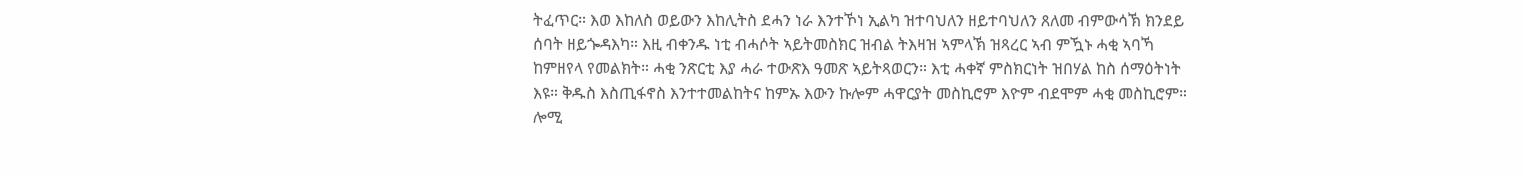ትፈጥር። እወ እከለስ ወይውን እከሊትስ ደሓን ነራ እንተኾነ ኢልካ ዝተባህለን ዘይተባህለን ጸለመ ብምውሳኽ ክንደይ ሰባት ዘይጐዳእካ። እዚ ብቀንዱ ነቲ ብሓሶት ኣይትመስክር ዝብል ትእዛዝ ኣምላኽ ዝጻረር ኣብ ምዃኑ ሓቂ ኣባኻ ከምዘየላ የመልክት። ሓቂ ንጽርቲ እያ ሓራ ተውጽእ ዓመጽ ኣይትጻወርን። እቲ ሓቀኛ ምስክርነት ዝበሃል ከስ ሰማዕትነት እዩ። ቅዱስ እስጢፋኖስ እንተተመልከትና ከምኡ እውን ኩሎም ሓዋርያት መስኪሮም እዮም ብደሞም ሓቂ መስኪሮም። ሎሚ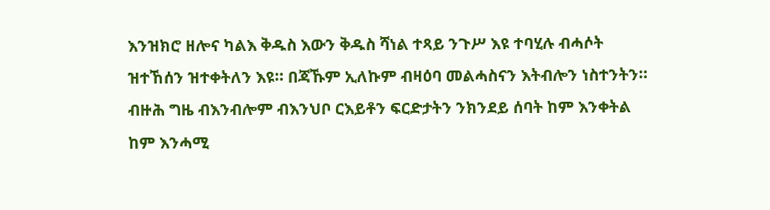እንዝክሮ ዘሎና ካልእ ቅዱስ እውን ቅዱስ ሻነል ተጻይ ንጉሥ እዩ ተባሂሉ ብሓሶት ዝተኸሰን ዝተቀትለን እዩ። በጃኹም ኢለኩም ብዛዕባ መልሓስናን እትብሎን ነስተንትን። ብዙሕ ግዜ ብእንብሎም ብእንህቦ ርእይቶን ፍርድታትን ንክንደይ ሰባት ከም እንቀትል ከም እንሓሚ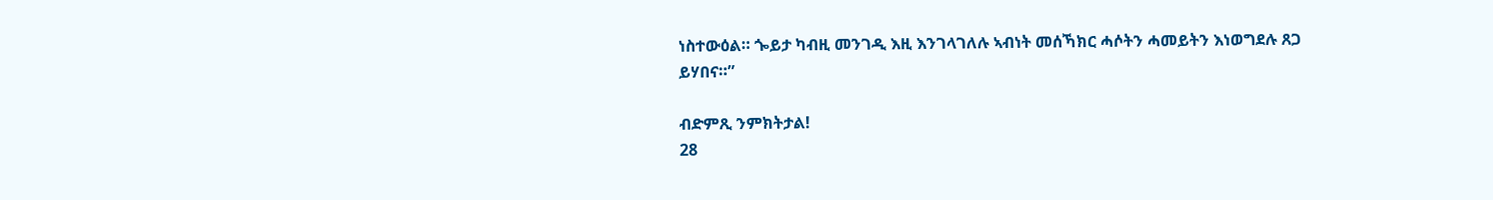ነስተውዕል። ጐይታ ካብዚ መንገዲ እዚ እንገላገለሉ ኣብነት መሰኻክር ሓሶትን ሓመይትን እነወግደሉ ጸጋ ይሃበና።”

ብድምጺ ንምክትታል!
28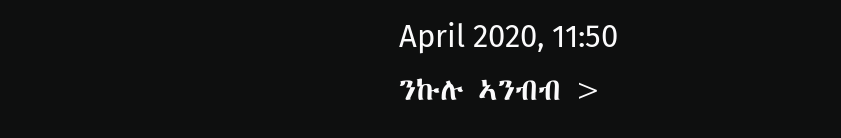April 2020, 11:50
ንኩሉ ኣንብብ >